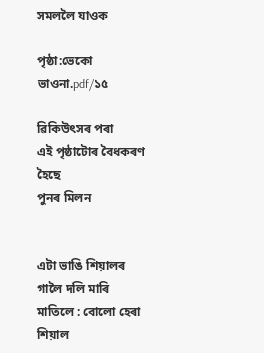সমললৈ যাওক

পৃষ্ঠা:ভেকো ভাওনা.pdf/১৫

ৱিকিউৎসৰ পৰা
এই পৃষ্ঠাটোৰ বৈধকৰণ হৈছে
পুনৰ মিলন


এটা ভাঙি শিয়ালৰ গালৈ দলি মাৰি মাতিলে : বোলো হেৰা শিয়াল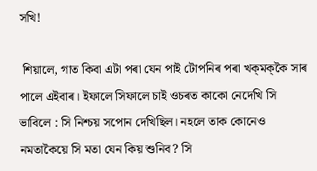সখি!

 শিয়ালে, গাত কিবা এটা পৰা যেন পাই টোপনিৰ পৰা খক্‌মক্‌কৈ সাৰ পালে এইবাৰ। ইফালে সিফালে চাই ওচৰত কাকো নেদেখি সি ভাবিলে : সি নিশ্চয় সপোন দেখিছিল। নহলে তাক কোনেও নমতাকৈয়ে সি মতা যেন কিয় শুনিব? সি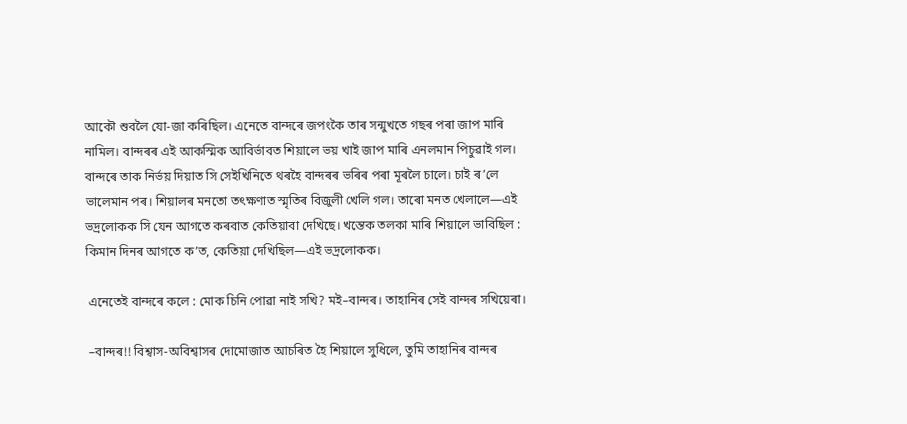আকৌ শুবলৈ যো-জা কৰিছিল। এনেতে বান্দৰে জপংকৈ তাৰ সন্মুখতে গছৰ পৰা জাপ মাৰি নামিল। বান্দৰৰ এই আকস্মিক আবিৰ্ভাবত শিয়ালে ভয় খাই জাপ মাৰি এনলমান পিচুৱাই গল। বান্দৰে তাক নিৰ্ভয় দিয়াত সি সেইখিনিতে থৰহৈ বান্দৰৰ ভৰিৰ পৰা মূৰলৈ চালে। চাই ৰ’লে ভালেমান পৰ। শিয়ালৰ মনতো তৎক্ষণাত স্মৃতিৰ বিজুলী খেলি গল। তাৰো মনত খেলালে—এই ভদ্ৰলোকক সি যেন আগতে কৰবাত কেতিয়াবা দেখিছে। খন্তেক তলকা মাৰি শিয়ালে ভাবিছিল : কিমান দিনৰ আগতে ক’ত, কেতিয়া দেখিছিল—এই ভদ্ৰলোকক।

 এনেতেই বান্দৰে কলে : মোক চিনি পোৱা নাই সখি? মই–বান্দৰ। তাহানিৰ সেই বান্দৰ সখিয়েৰা।

 –বান্দৰ!! বিশ্বাস-অবিশ্বাসৰ দোমোজাত আচৰিত হৈ শিয়ালে সুধিলে, তুমি তাহানিৰ বান্দৰ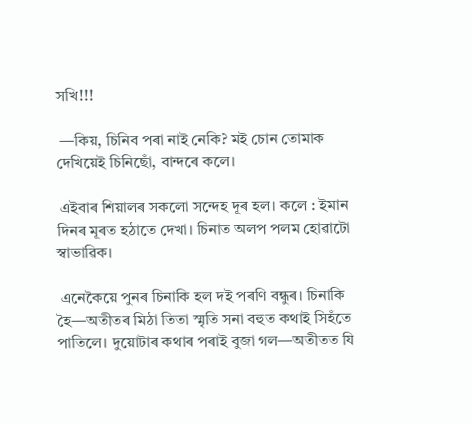সখি!!!

 —কিয়, চিনিব পৰা নাই নেকি? মই চোন তোমাক দেখিয়েই চিনিছোঁ, বান্দৰে কলে।

 এইবাৰ শিয়ালৰ সকলো সন্দেহ দূৰ হল। কলে : ইমান দিনৰ মূৰত হঠাতে দেখা। চিনাত অলপ পলম হোৱাটো স্বাভাৱিক।

 এনেকৈয়ে পুনৰ চিনাকি হল দই পৰণি বন্ধুৰ। চিনাকি হৈ—অতীতৰ মিঠা তিতা স্মৃতি সনা বহুত কথাই সিহঁতে পাতিলে। দুয়োটাৰ কথাৰ পৰাই বুজা গল—অতীতত যি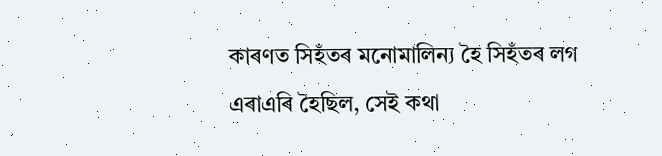কাৰণত সিহঁতৰ মনোমালিন্য হৈ সিহঁতৰ লগ এৰাএৰি হৈছিল, সেই কথা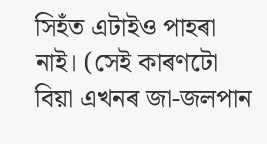সিহঁত এটাইও পাহৰা নাই। (সেই কাৰণটো বিয়া এখনৰ জা-জলপান